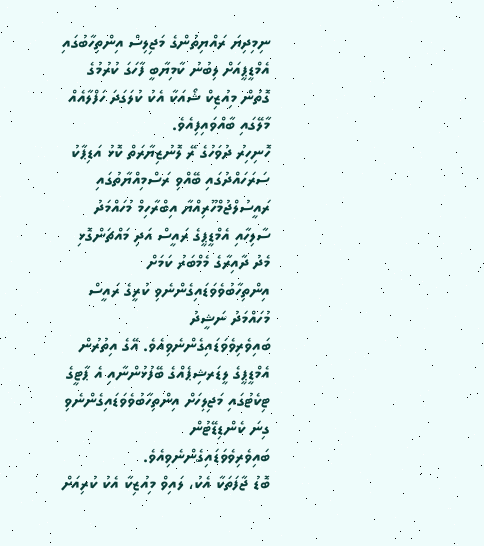ނިމިދިޔަ ރައްޔިތުންގެ މަޖިލިސް އިންތިހާބުގައި އެމްޑީޕީއަށް ލިބުނު ކާމިޔާބީ ފާހަގަ ކުރުމުގެ ގޮތުން މިއުޒިކް ޝޯއަކާ އެކު ކުލަގަދަ ހަފްލާއެއް މާލޭގައި ބާއްވައިފިއެވެ.
ހޮނިހިރު ދުވަހުގެ ރޭ ލޮނުޒިޔާރަތް ކޮޅު އަޑިޕާކު ސަރަހައްދުގައި ބޭއްވި ރަސްމިއްޔާތުގައި ރައީސުލްޖުމްހޫރިއްޔާ އިބްރާހިމް މުހައްމަދު ސާލިހާއި އެމްޑީޕީގެ ރައީސް އަދި މައްޗަންގޮޅި މެދު ދާއިރާގެ މެމްބަރު ކަމަށް އިންތިހާބުވެވަޑައިގެންނެވި ކުރީގެ ރައީސް މުހައްމަދު ނަޝީދު ބައިވެރިވެވަޑައިގެންނެވިއެވެ. އޭގެ އިތުރުން އެމްޑީޕީގެ ލީޑަރޝިޕެއްގެ ބޭފުޅުންނާއި އެ ޕާޓީގެ ޓިކެޓުގައި މަޖިލިހަށް އިންތިހާބުވެވަޑައިގެންނެވި ގިނަ ކެންޑިޑޭޓުން ބައިވެރިވެވަޑައިގެންނެވިއެވެ.
ބޮޑު ޖާފަތަކާ އެކު، ލައިވް މިއުޒިކާ އެކު ކުރިއަށް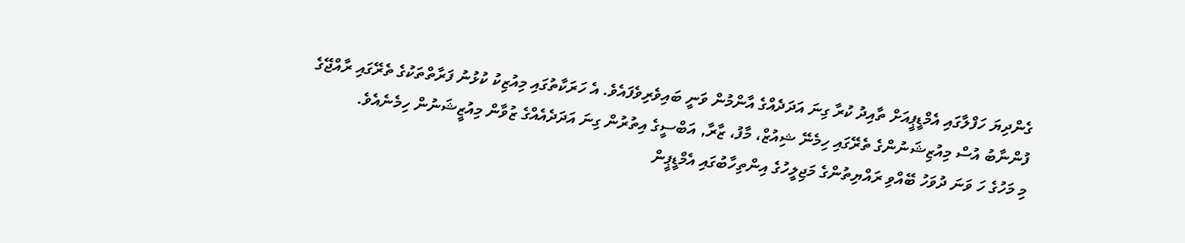ގެންދިޔަ ހަފްލާގައި އެމްޑީޕީއަށް ތާއިދު ކުރާ ގިނަ އަދަދެއްގެ އާންމުން ވަނީ ބައިވެރިވެފައެވެ. އެ ހަރަކާތުގައި މިއުޒިކު ކުޅުނު ފަރާތްތަކުގެ ތެރޭގައި ރާއްޖޭގެ ފުންނާބު އުސް މިއުޒިޝަނުންގެ ތެރޭގައި ހިމެނޭ ޝިއުޒް، މާފު، ޒާރާ, އަބްސީގެ އިތުރުން ގިނަ އަދަދެއެއްގެ ޒުވާން މިއުޒީޝަނުން ހިމެނެއެވެ.
މި މަހުގެ ހަ ވަނަ ދުވަހު ބޭއްވި ރައްޔިތުންގެ މަޖިލީހުގެ އިންތިހާބުގައި އެމްޑީޕީން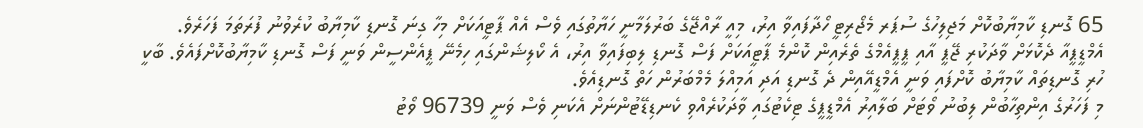65 ގޮނޑި ކާމިޔާބުކޮށް މަޖިލިހުގެ ސުޕަރ މެޖޯރިޓީ ހޯދާފައިވާ އިރު، މިއީ ރާއްޖޭގެ ބަރުލަމާނީ ހަޔާތުގައި ވެސް އެއް ޕާޓީއަކަށް މިހާ ގިނަ ގޮނޑި ކާމިޔާބު ކުރެވުނު ފުރަތަމަ ފަހަރެވެ. އެމްޑީޕީއާ ދެކޮޅަށް ވާދަކުރި ޖޭޕީ އާއި ޕީޕީއެމްގެ ތެރެއިން ކޮންމެ ޕާޓީއަކަށް ފަސް ގޮނޑި ލިބިފައިވާ އިރު، އެ ކޯލިޝަންގައި ހިމެނޭ ޕީއެންސީން ވަނީ ފަސް ގޮނޑި ކާމިޔާބުކޮށްފައެވެ. ބާކީ ހުރި ގޮނޑިތައް ކާމިޔާބު ކޮށްފައި ވަނީ އެމްޑީއޭއިން ދެ ގޮނޑި އަދި އަމިއްލަ މެމްބަރުން ހަތް ގޮނޑިއެވެ.
މި ފަހަރުގެ އިންތިހާބުން ލިބުނު ވޯޓަށް ބަލާއިރު އެމްޑީޕީގެ ޓިކެޓުގައި ވާދަކުރެއްވި ކެނޑިޑޭޓުންނަށް އެކަނި ވެސް ވަނީ 96739 ވޯޓު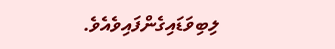ލިބިވަޑައިގެންފައިވެއެވެ.